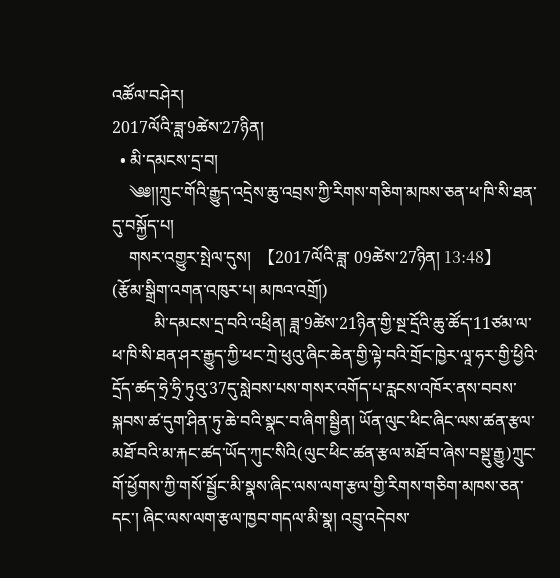འཚོལ་བཤེར།
2017ལོའི་ཟླ་9ཚེས་27ཉིན།
  • མི་དམངས་དྲ་བ།
    ༄༅།།ཀྲུང་གོའི་རྒྱུད་འདྲེས་ཆུ་འབྲས་ཀྱི་རིགས་གཅིག་མཁས་ཅན་ཕ་ཁི་སི་ཐན་དུ་བསྐྱོད་པ།
    གསར་འགྱུར་སྤེལ་དུས།  【2017ལོའི་ཟླ་ 09ཚེས་27ཉིན། 13:48】   (རྩོམ་སྒྲིག་འགན་འཁུར་པ། མཁའ་འགྲོ།)
          མི་དམངས་དྲ་བའི་འཕྲིན། ཟླ་9ཚེས་21ཉིན་གྱི་སྔ་དྲོའི་ཆུ་ཚོད་11ཙམ་ལ་ཕ་ཁི་སི་ཐན་ཤར་རྒྱུད་ཀྱི་ཕང་ཀྲེ་ཕུའུ་ཞིང་ཆེན་གྱི་ལྟེ་བའི་གྲོང་ཁྱེར་ལཱ་ཧར་གྱི་ཕྱིའི་དྲོད་ཚད་ཧྲེ་ཧྲི་ཏུའུ་37དུ་སླེབས་པས་གསར་འགོད་པ་རླངས་འཁོར་ནས་བབས་སྐབས་ཚ་དུག་ཤིན་ཏུ་ཆེ་བའི་སྣང་བ་ཞིག་སྦྱིན། ཡོན་ལུང་ཕིང་ཞིང་ལས་ཚན་རྩལ་མཐོ་བའི་མ་རྐང་ཚད་ཡོད་ཀུང་སིའི(ལུང་ཕིང་ཚན་རྩལ་མཐོ་བ་ཞེས་བསྡུ་རྒྱུ)ཀྲུང་གོ་ཕྱོགས་ཀྱི་གསོ་སྦྱོང་མི་སྣས་ཞིང་ལས་ལག་རྩལ་གྱི་རིགས་གཅིག་མཁས་ཅན་དང་། ཞིང་ལས་ལག་རྩལ་ཁྱབ་གདལ་མི་སྣ། འབྲུ་འདེབས་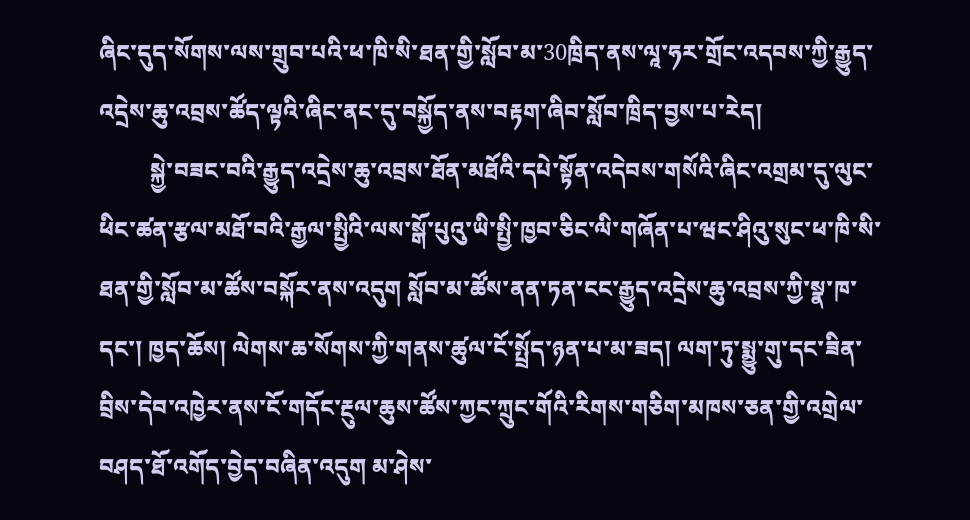ཞིང་དུད་སོགས་ལས་གྲུབ་པའི་ཕ་ཁི་སི་ཐན་གྱི་སློབ་མ་30ཁྲིད་ནས་ལཱ་ཧར་གྲོང་འདབས་ཀྱི་རྒྱུད་འདྲེས་ཆུ་འབྲས་ཚོད་ལྟའི་ཞིང་ནང་དུ་བསྐྱོད་ནས་བརྟག་ཞིབ་སློབ་ཁྲིད་བྱས་པ་རེད།
         སྐྱེ་བཟང་བའི་རྒྱུད་འདྲེས་ཆུ་འབྲས་ཐོན་མཐོའི་དཔེ་སྟོན་འདེབས་གསོའི་ཞིང་འགྲམ་དུ་ལུང་ཕིང་ཚན་རྩལ་མཐོ་བའི་རྒྱལ་སྤྱིའི་ལས་སྒོ་པུའུ་ཡི་སྤྱི་ཁྱབ་ཅིང་ལི་གཞོན་པ་ཝང་ཤིའུ་སུང་ཕ་ཁི་སི་ཐན་གྱི་སློབ་མ་ཚོས་བསྐོར་ནས་འདུག སློབ་མ་ཚོས་ནན་ཏན་ངང་རྒྱུད་འདྲེས་ཆུ་འབྲས་ཀྱི་སྣ་ཁ་དང་། ཁྱད་ཆོས། ལེགས་ཆ་སོགས་ཀྱི་གནས་ཚུལ་ངོ་སྤྲོད་ཉན་པ་མ་ཟད། ལག་ཏུ་སྨྱུ་གུ་དང་ཟིན་བྲིས་དེབ་འཁྱེར་ནས་ངོ་གདོང་རྔུལ་ཆུས་ཚོས་ཀྱང་ཀྲུང་གོའི་རིགས་གཅིག་མཁས་ཅན་གྱི་འགྲེལ་བཤད་ཐོ་འགོད་བྱེད་བཞིན་འདུག མ་ཤེས་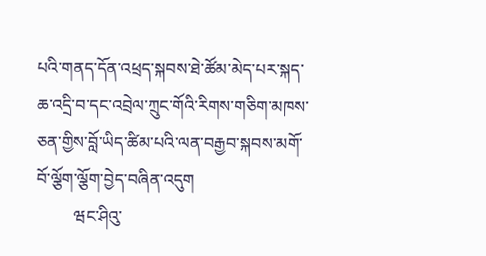པའི་གནད་དོན་འཕྲད་སྐབས་ཐེ་ཚོམ་མེད་པར་སྐད་ཆ་འདྲི་བ་དང་འབྲེལ་ཀྲུང་གོའི་རིགས་གཅིག་མཁས་ཅན་གྱིས་བློ་ཡིད་ཚིམ་པའི་ལན་བརྒྱབ་སྐབས་མགོ་བོ་ལྕོག་ལྕོག་བྱེད་བཞིན་འདུག
         ཝང་ཤིའུ་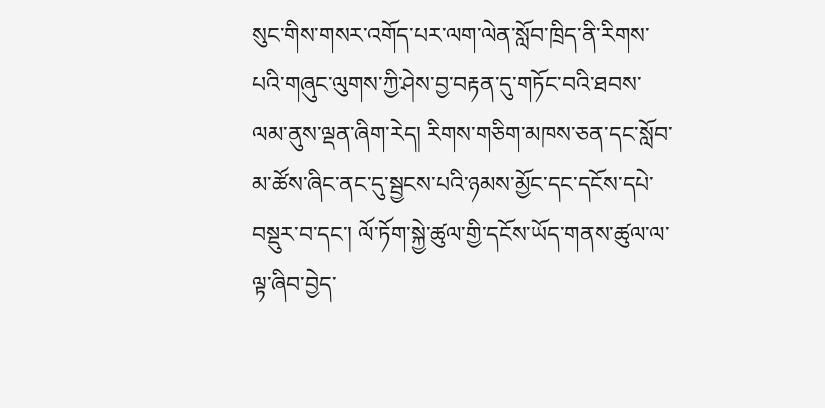སུང་གིས་གསར་འགོད་པར་ལག་ལེན་སློབ་ཁྲིད་ནི་རིགས་པའི་གཞུང་ལུགས་ཀྱི་ཤེས་བྱ་བརྟན་དུ་གཏོང་བའི་ཐབས་ལམ་ནུས་ལྡན་ཞིག་རེད། རིགས་གཅིག་མཁས་ཅན་དང་སློབ་མ་ཚོས་ཞིང་ནང་དུ་སྦྱངས་པའི་ཉམས་མྱོང་དང་དངོས་དཔེ་བསྡུར་བ་དང་། ལོ་ཏོག་སྐྱེ་ཚུལ་གྱི་དངོས་ཡོད་གནས་ཚུལ་ལ་ལྟ་ཞིབ་བྱེད་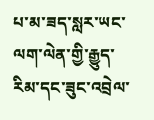པ་མ་ཟད་སླར་ཡང་ལག་ལེན་གྱི་རྒྱུད་རིམ་དང་ཟུང་འབྲེལ་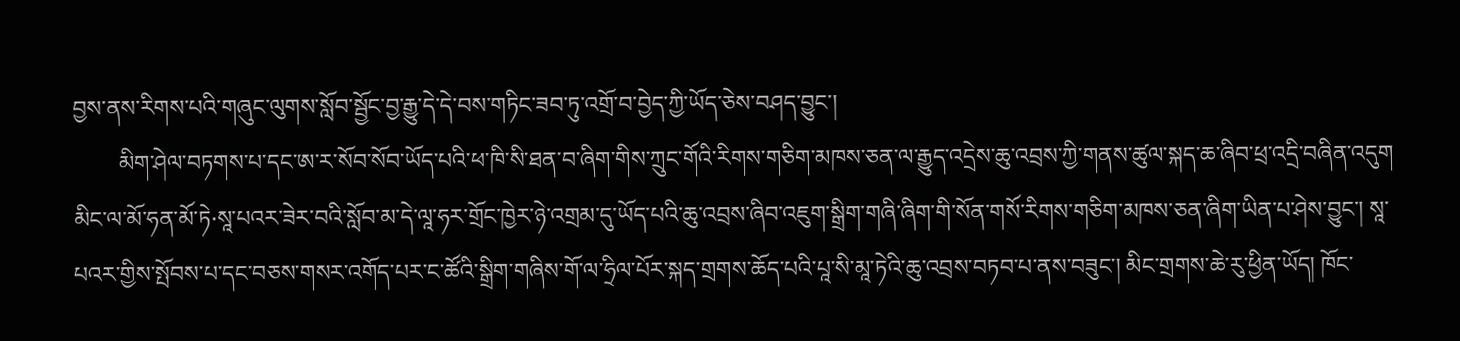བྱས་ནས་རིགས་པའི་གཞུང་ལུགས་སློབ་སྦྱོང་བྱ་རྒྱུ་དེ་དེ་བས་གཏིང་ཟབ་ཏུ་འགྲོ་བ་བྱེད་ཀྱི་ཡོད་ཅེས་བཤད་བྱུང་།
        མིག་ཤེལ་བཏགས་པ་དང་ཨ་ར་སོབ་སོབ་ཡོད་པའི་ཕ་ཁི་སི་ཐན་བ་ཞིག་གིས་ཀྲུང་གོའི་རིགས་གཅིག་མཁས་ཅན་ལ་རྒྱུད་འདྲེས་ཆུ་འབྲས་ཀྱི་གནས་ཚུལ་སྐད་ཆ་ཞིབ་ཕྲ་འདྲི་བཞིན་འདུག མིང་ལ་མོ་ཧན་མོ་ཏེ·སཱ་པའར་ཟེར་བའི་སློབ་མ་དེ་ལཱ་ཧར་གྲོང་ཁྱེར་ཉེ་འགྲམ་དུ་ཡོད་པའི་ཆུ་འབྲས་ཞིབ་འཇུག་སྒྲིག་གཞི་ཞིག་གི་སོན་གསོ་རིགས་གཅིག་མཁས་ཅན་ཞིག་ཡིན་པ་ཤེས་བྱུང་། སཱ་པའར་གྱིས་སྤོབས་པ་དང་བཅས་གསར་འགོད་པར་ང་ཚོའི་སྒྲིག་གཞིས་གོ་ལ་ཧྲིལ་པོར་སྐད་གྲགས་ཆོད་པའི་པཱ་སི་མཱ་ཏེའི་ཆུ་འབྲས་བཏབ་པ་ནས་བཟུང་། མིང་གྲགས་ཆེ་རུ་ཕྱིན་ཡོད། ཁོང་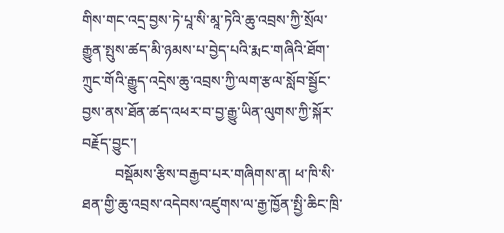གིས་གང་འདྲ་བྱས་ཏེ་པཱ་སི་མཱ་ཏེའི་ཆུ་འབྲས་ཀྱི་སྲོལ་རྒྱུན་སྤུས་ཚད་མི་ཉམས་པ་བྱེད་པའི་རྨང་གཞིའི་ཐོག་ཀྲུང་གོའི་རྒྱུད་འདྲེས་ཆུ་འབྲས་ཀྱི་ལག་རྩལ་སློབ་སྦྱོང་བྱས་ནས་ཐོན་ཚད་འཕར་བ་བྱ་རྒྱུ་ཡིན་ལུགས་ཀྱི་སྐོར་བརྗོད་བྱུང་།
         བསྡོམས་རྩིས་བརྒྱབ་པར་གཞིགས་ན། ཕ་ཁི་སི་ཐན་གྱི་ཆུ་འབྲས་འདེབས་འཛུགས་ལ་རྒྱ་ཁྱོན་སྤྱི་ཆིང་ཁྲི་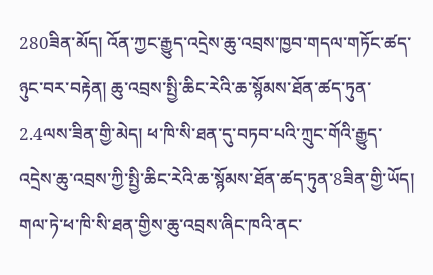280ཟིན་མོད། འོན་ཀྱང་རྒྱུད་འདྲེས་ཆུ་འབྲས་ཁྱབ་གདལ་གཏོང་ཚད་ཉུང་བར་བརྟེན། ཆུ་འབྲས་སྤྱི་ཆིང་རེའི་ཆ་སྙོམས་ཐོན་ཚད་ཏུན་2.4ལས་ཟིན་གྱི་མེད། ཕ་ཁི་སི་ཐན་དུ་བཏབ་པའི་ཀྲུང་གོའི་རྒྱུད་འདྲེས་ཆུ་འབྲས་ཀྱི་སྤྱི་ཆིང་རེའི་ཆ་སྙོམས་ཐོན་ཚད་ཏུན་8ཟིན་གྱི་ཡོད། གལ་ཏེ་ཕ་ཁི་སི་ཐན་གྱིས་ཆུ་འབྲས་ཞིང་ཁའི་ནང་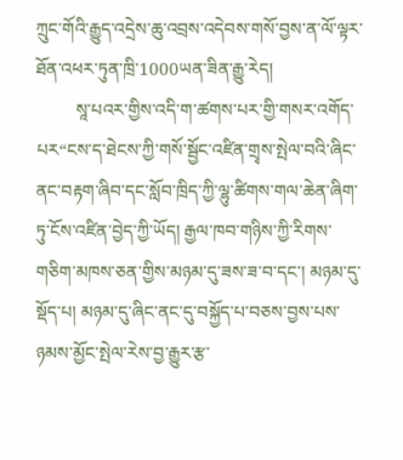ཀྲུང་གོའི་རྒྱུད་འདྲེས་ཆུ་འབྲས་འདེབས་གསོ་བྱས་ན་ལོ་ལྟར་ཐོན་འཕར་ཏུན་ཁྲི་1000ཡན་ཟིན་རྒྱུ་རེད།
         སཱ་པའར་གྱིས་འདི་ག་ཚགས་པར་གྱི་གསར་འགོད་པར“ངས་ད་ཐེངས་ཀྱི་གསོ་སྦྱོང་འཛིན་གྲྭས་སྤེལ་བའི་ཞིང་ནང་བརྟག་ཞིབ་དང་སློབ་ཁྲིད་ཀྱི་ལྷུ་ཚིགས་གལ་ཆེན་ཞིག་ཏུ་ངོས་འཛིན་བྱེད་ཀྱི་ཡོད། རྒྱལ་ཁབ་གཉིས་ཀྱི་རིགས་གཅིག་མཁས་ཅན་གྱིས་མཉམ་དུ་ཟས་ཟ་བ་དང་། མཉམ་དུ་སྡོད་པ། མཉམ་དུ་ཞིང་ནང་དུ་བསྐྱོད་པ་བཅས་བྱས་པས་ཉམས་མྱོང་སྤེལ་རེས་བྱ་རྒྱུར་རྩ་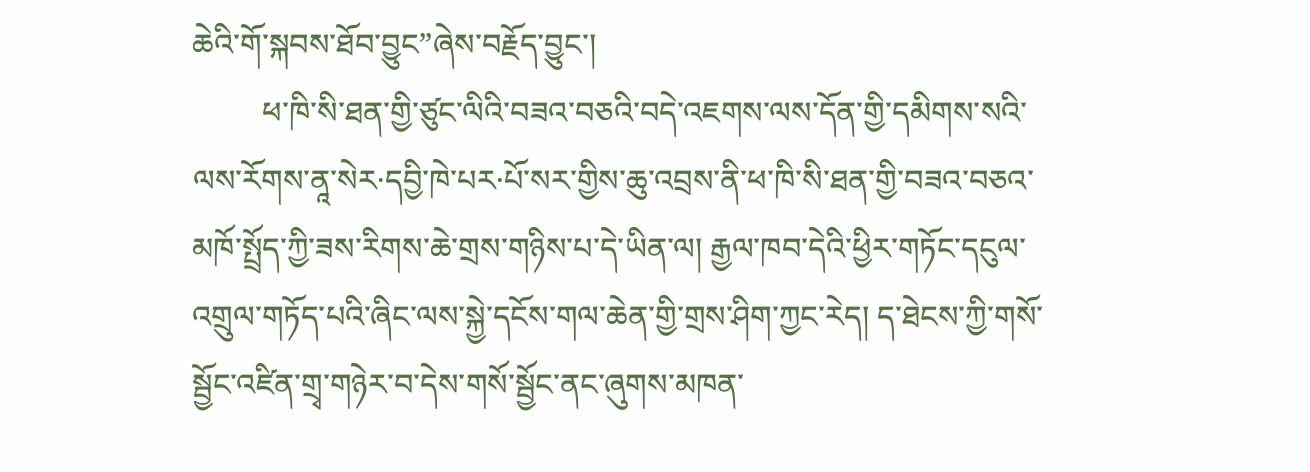ཆེའི་གོ་སྐབས་ཐོབ་བྱུང”ཞེས་བརྗོད་བྱུང་།
         ཕ་ཁི་སི་ཐན་གྱི་ཙུང་ལིའི་བཟའ་བཅའི་བདེ་འཇགས་ལས་དོན་གྱི་དམིགས་སའི་ལས་རོགས་ནཱ་སེར·དབྱི་ཁེ་པར·པོ་སར་གྱིས་ཆུ་འབྲས་ནི་ཕ་ཁི་སི་ཐན་གྱི་བཟའ་བཅའ་མཁོ་སྤྲོད་ཀྱི་ཟས་རིགས་ཆེ་གྲས་གཉིས་པ་དེ་ཡིན་ལ། རྒྱལ་ཁབ་དེའི་ཕྱིར་གཏོང་དངུལ་འགྲུལ་གཏོད་པའི་ཞིང་ལས་སྐྱེ་དངོས་གལ་ཆེན་གྱི་གྲས་ཤིག་ཀྱང་རེད། ད་ཐེངས་ཀྱི་གསོ་སྦྱོང་འཛིན་གྲྭ་གཉེར་བ་དེས་གསོ་སྦྱོང་ནང་ཞུགས་མཁན་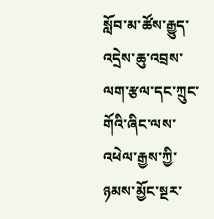སློབ་མ་ཚོས་རྒྱུད་འདྲེས་ཆུ་འབྲས་ལག་རྩལ་དང་ཀྲུང་གོའི་ཞིང་ལས་འཕེལ་རྒྱས་ཀྱི་ཉམས་མྱོང་སྔར་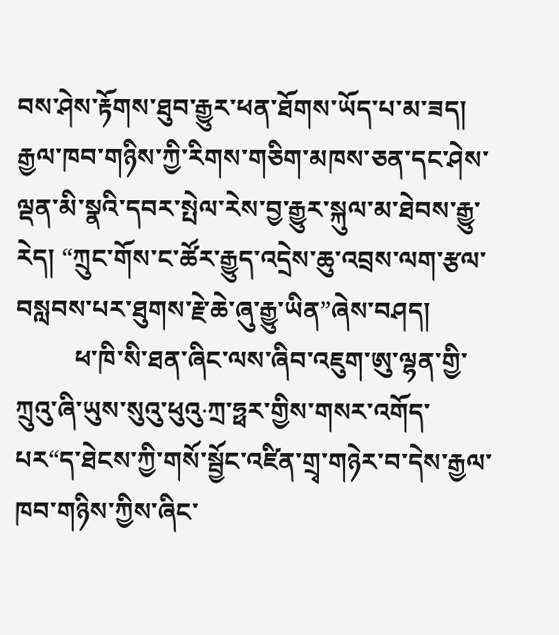བས་ཤེས་རྟོགས་ཐུབ་རྒྱུར་ཕན་ཐོགས་ཡོད་པ་མ་ཟད། རྒྱལ་ཁབ་གཉིས་ཀྱི་རིགས་གཅིག་མཁས་ཅན་དང་ཤེས་ལྡན་མི་སྣའི་དབར་སྤེལ་རེས་བྱ་རྒྱུར་སྐུལ་མ་ཐེབས་རྒྱུ་རེད། “ཀྲུང་གོས་ང་ཚོར་རྒྱུད་འདྲེས་ཆུ་འབྲས་ལག་རྩལ་བསླབས་པར་ཐུགས་རྗེ་ཆེ་ཞུ་རྒྱུ་ཡིན”ཞེས་བཤད།
         ཕ་ཁི་སི་ཐན་ཞིང་ལས་ཞིབ་འཇུག་ཨུ་ལྷན་གྱི་ཀྲུའུ་ཞི་ཡུས་སུའུ་ཕུའུ·ཀྲ་ཧྥར་གྱིས་གསར་འགོད་པར“ད་ཐེངས་ཀྱི་གསོ་སྦྱོང་འཛིན་གྲྭ་གཉེར་བ་དེས་རྒྱལ་ཁབ་གཉིས་ཀྱིས་ཞིང་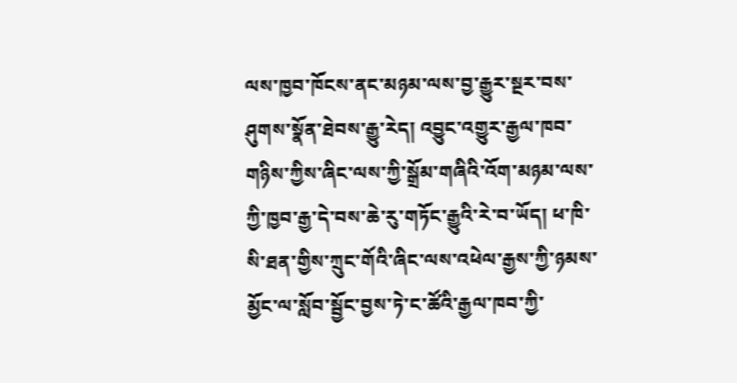ལས་ཁྱབ་ཁོངས་ནང་མཉམ་ལས་བྱ་རྒྱུར་སྔར་བས་ཤུགས་སྣོན་ཐེབས་རྒྱུ་རེད། འབྱུང་འགྱུར་རྒྱལ་ཁབ་གཉིས་ཀྱིས་ཞིང་ལས་ཀྱི་སྒྲོམ་གཞིའི་འོག་མཉམ་ལས་ཀྱི་ཁྱབ་རྒྱ་དེ་བས་ཆེ་རུ་གཏོང་རྒྱུའི་རེ་བ་ཡོད། ཕ་ཁི་སི་ཐན་གྱིས་ཀྲུང་གོའི་ཞིང་ལས་འཕེལ་རྒྱས་ཀྱི་ཉམས་མྱོང་ལ་སློབ་སྦྱོང་བྱས་ཏེ་ང་ཚོའི་རྒྱལ་ཁབ་ཀྱི་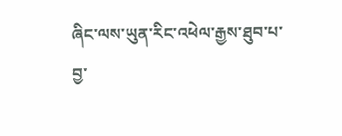ཞིང་ལས་ཡུན་རིང་འཕེལ་རྒྱས་ཐུབ་པ་བྱ་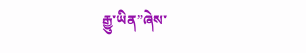རྒྱུ་ཡིན”ཞེས་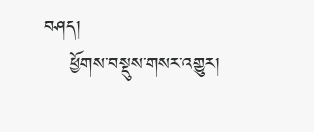བཤད།
    ཕྱོགས་བསྡུས་གསར་འགྱུར།